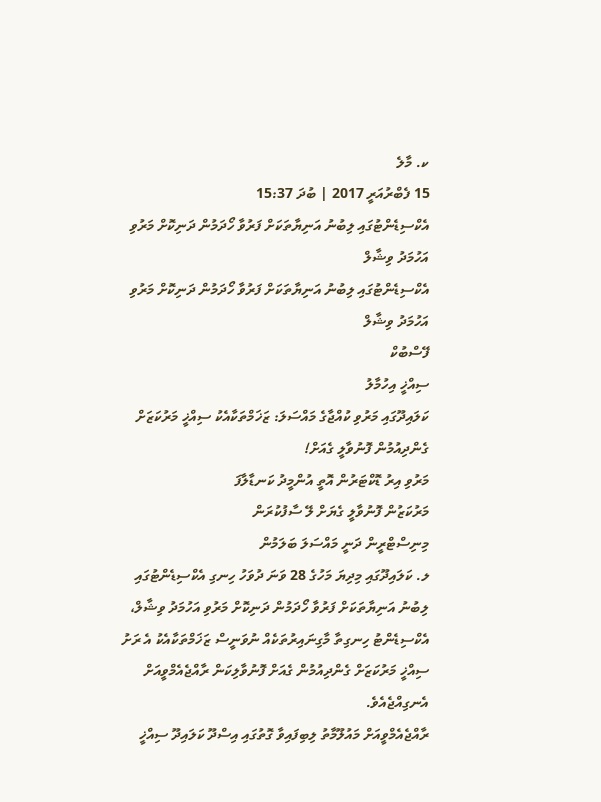ކ. މާލެ
15 ފެބްރުއަރީ 2017 | ބުދަ 15:37
އެކްސިޑެންޓުގައި ލިބުނު އަނިޔާތަކަށް ފަރުވާ ހޯދަމުން ދަނިކޮށް މަރުވި އަހުމަދު ވިޝާލް
އެކްސިޑެންޓުގައި ލިބުނު އަނިޔާތަކަށް ފަރުވާ ހޯދަމުން ދަނިކޮށް މަރުވި އަހުމަދު ވިޝާލް
ފޭސްބުކް
ސިއްޚީ އިހުމާލު
ކަލައިދޫގައި މަރުވި ކުއްޖާގެ މައްސަލަ: ޒަޚަމްތަކާއެކު ސިއްޚީ މަރުކަޒަށް ގެންދިއުމުން ފޮނުވާލީ ގެއަށް!
މަރުވި އިރު ޑޮކްޓަރުން އޮތީ އުންމީދު ކަނޑާލާފަ
މަރުކަޒުން ފޮނުވާލީ ގެޔަށް ލޭ ސާފުކުރަން
މިނިސްޓްރީން ދަނީ މައްސަލަ ބަލަމުން
ލ. ކަލައިދޫގައި މިދިޔަ މަހުގެ 28 ވަނަ ދުވަހު ހިނގި އެކްސިޑެންޓުގައި ލިބުނު އަނިޔާތަކަށް ފަރުވާ ހޯދަމުން ދަނިކޮށް މަރުވި އަހުމަދު ވިޝާލް، އެކްސިޑެންޓު ހިނގިތާ މާގިނައިރުތަކެއް ނުވަނީސް ޒަޚަމްތަކާއެކު އެ ރަށު ސިއްޚީ މަރުކަޒަށް ގެންދިއުމުން ގެއަށް ފޮނުވާލިކަން ރާއްޖެއެމްވީއަށް އެނގިއްޖެއެވެ.
ރާއްޖެއެމްވީއަށް މައުލޫމާތު ލިބިފައިވާ ގޮތުގައި އިސްދޫ ކަލައިދޫ ސިއްޚީ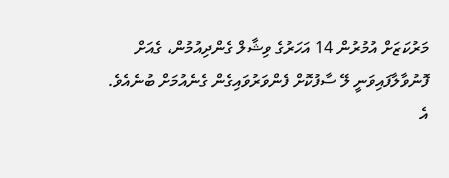މަރުކަޒަށް އުމުރުން 14 އަހަރުގެ ވިޝާލް ގެންދިއުމުން، ގެއަށް ފޮނުވާލާފައިވަނީ ލޭ ސާފުކޮށް ފެންވަރުވައިގެން ގެނެއުމަށް ބުނެއެވެ.
އެ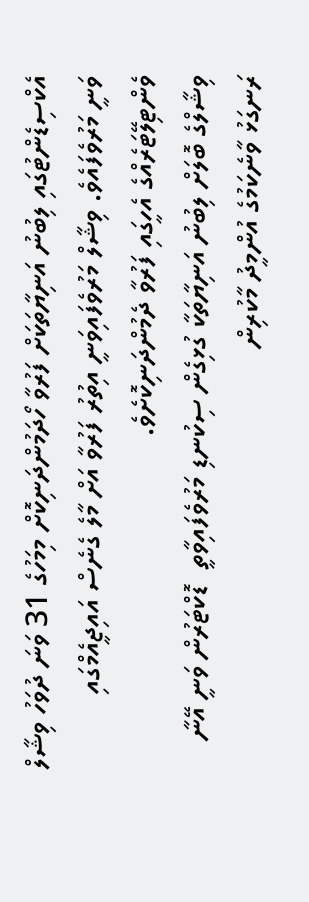އެކްސިޑެންޓުގައި ލިބުނު އަނިޔާތަކަށް ފަރުވާ ހޯދަމުންދަނިކޮށް މިމަހުގެ 31 ވަނަ ދުވަހު ވިޝާލް ވަނީ މަރުވެފައެވެ. ވިޝާލް މަރުވެފައިވަނީ އިތުރު ފަރުވާ އަށް މާލެ ގެނެސް އައިޖީއެމްގައި ވެންޓިލޭޓަރެއްގެ އެހީގައި ފަރުވާ ދެމުންދަނިކޮށެވެ.
ވިޝާލްގެ ބޮލަށް ލިބުނު އަނިޔާތަކާ ގުޅިގެން ސިކުނޑި މަރުވެފައިވާތީ  ޑޮކްޓަރުން ވަނީ އޭނާ ރަނގަޅު ވާނެކަމުގެ އުންމީދު މާކުރިން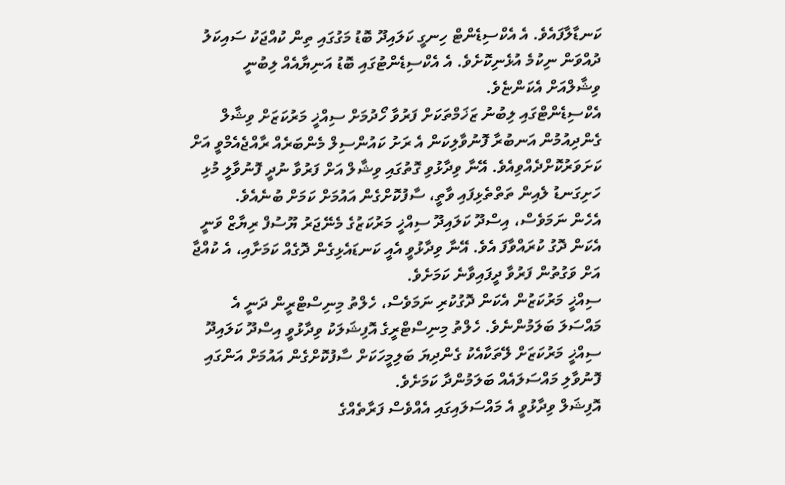ކަނޑާލާފައެވެ. އެ އެކްސިޑެންޓް ހިނގީ ކަލައިދޫ ބޮޑު މަގުގައި ތިން ކުއްޖަކު ސައިކަލު ދުއްވަން ނިކުމެ އުޅެނިކޮށެވެ. އެ އެކްސިޑެންޓުގައި ބޮޑު އަނިޔާއެއް ލިބުނީ ވިޝާލްއަށް އެކަންޏެވެ.
އެކްސިޑެންޓްގައި ލިބުނު ޒަޚަމްތަކަށް ފަރުވާ ހޯދުމަށް ސިއްޚީ މަރުކަޒަށް ވިޝާލް ގެންދިއުމުން އަނބުރާ ފޮނުވާލިކަން އެ ރަށު ކައުންސިލް މެންބަރެއް ރާއްޖެއެމްވީ އަށް ކަށަވަރުކޮށްދެއްވިއެވެ. އޭނާ ވިދާޅުވި ގޮތުގައި ވިޝާލް އަށް ފަރުވާ ނުދީ ފޮނުވާލީ މުޅި ހަށިގަނޑު ލެއިން ތަތްތެޅިފައި ވާތީ، ސާފުކޮށްގެން އައުމަށް ކަމަށް ބުނެއެވެ.
އެހެން ނަމަވެސް، އިސްދޫ ކަލައިދޫ ސިއްޚީ މަރުކަޒުގެ މެނޭޖަރު ޔޫސުފް ރިޔާޒް ވަނީ އެކަން ދޮގު ކުރައްވާފަ އެވެ. އޭނާ ވިދާޅުވީ އެއީ ކަނޑައެޅިގެން ދޮގެއް ކަމަށާއި، އެ ކުއްޖާ އަށް ވަގުތުން ފަރުވާ ދީފައިވާނެ ކަމަށެވެ.
ސިއްޚީ މަރުކަޒުން އެކަން ދޮގުކުރި ނަމަވެސް، ހެލްތު މިނިސްޓްރީން ދަނީ އެ މައްސަލަ ބަލަމުންނެވެ. ހެލްތު މިނިސްޓްރީގެ އޮފިޝަލަކު ވިދާޅުވީ އިސްދޫ ކަލައިދޫ ސިއްޚީ މަރުކަޒަށް ލޭތަކާއެކު ގެންދިޔަ ބަލިމީހަކަށް ސާފުކޮށްގެން އައުމަށް އަންގައި ފޮނުވާލި މައްސަލައެއް ބަލަމުންދާ ކަމަށެވެ.
އޮފިޝަލް ވިދާޅުވީ އެ މައްސަލައިގައި އެއްވެސް ފަރާތެއްގެ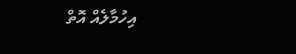އިހުމާލެއް އޮތް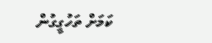ކަމަށް ތަހުގީގުން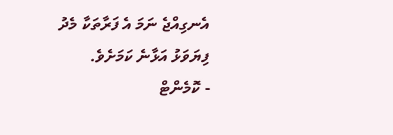އެނގިއްޖެ ނަމަ އެ ފަރާތަކާ މެދު ފިޔަވަޅު އަޅާނެ ކަމަށެވެ.
- ކޮމެންޓް